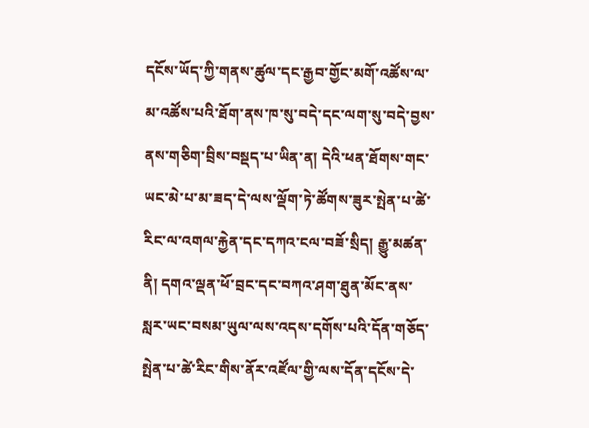དངོས་ཡོད་ཀྱི་གནས་ཚུལ་དང་རྒྱབ་གྱོང་མགོ་འཚོས་ལ་མ་འཚོས་པའི་ཐོག་ནས་ཁ་སུ་བདེ་དང་ལག་སུ་བདེ་བྱས་ནས་གཅིག་བྲིས་བསྡད་པ་ཡིན་ན། དེའི་ཕན་ཐོགས་གང་ཡང་མེ་པ་མ་ཟད་དེ་ལས་ལྡོག་ཏེ་ཚོགས་ཟུར་སྤེན་པ་ཚེ་རིང་ལ་འགལ་རྐྱེན་དང་དཀའ་ངལ་བཟོ་སྲིད། རྒྱུ་མཚན་ནི། དགའ་ལྡན་ཕོ་བྲང་དང་བཀའ་ཤག་ཐུན་མོང་ནས་སླར་ཡང་བསམ་ཡུལ་ལས་འདས་དགོས་པའི་དོན་གཅོད་སྤེན་པ་ཚེ་རིང་གིས་ནོར་འཛོལ་གྱི་ལས་དོན་དངོས་དེ་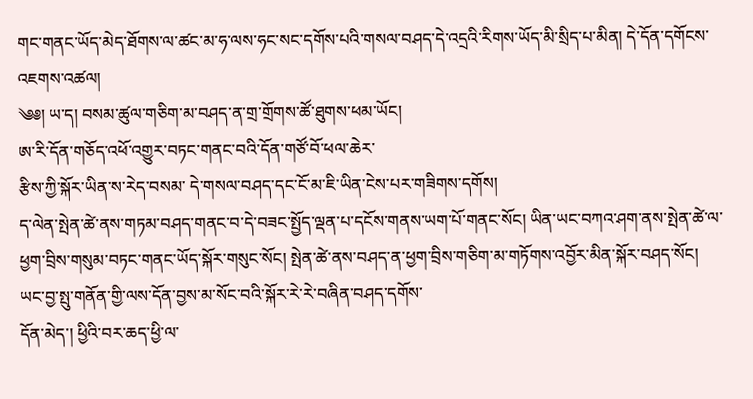གང་གནང་ཡོད་མེད་ཐོགས་ལ་ཚང་མ་ཧ་ལས་ཧང་སང་དགོས་པའི་གསལ་བཤད་དེ་འདྲའི་རིགས་ཡོད་མི་སྲིད་པ་མིན། དེ་དོན་དགོངས་འཇགས་འཚལ།
༄༅། ཡ་ད། བསམ་ཚུལ་གཅིག་མ་བཤད་ན་གྲ་གྲོགས་ཚོ་ཐུགས་ཕམ་ཡོང།
ཨ་རི་དོན་གཅོད་འཕོ་འགྱུར་བཏང་གནང་བའི་དོན་གཙོ་བོ་ཕལ་ཆེར་
རྩིས་ཀྱི་སྐོར་ཡིན་ས་རེད་བསམ་ དེ་གསལ་བཤད་དང་ངོ་མ་ཇི་ཡིན་ངེས་པར་གཟིགས་དགོས།
ད་ལེན་སྤེན་ཚེ་ནས་གཏམ་བཤད་གནང་བ་དེ་བཟང་སྤྱོད་ལྡན་པ་དངོས་གནས་ཡག་པོ་གནང་སོང། ཡིན་ཡང་བཀའ་ཤག་ནས་སྤེན་ཚེ་ལ་ཕྱག་བྲིས་གསུམ་བཏང་གནང་ཡོད་སྐོར་གསུང་སོང། སྤེན་ཚེ་ནས་བཤད་ན་ཕྱག་བྲིས་གཅིག་མ་གཏོགས་འབྱོར་མིན་སྐོར་བཤད་སོང།
ཡང་བྱ་སྤུ་གནོན་གྱི་ལས་དོན་བྱས་མ་སོང་བའི་སྐོར་རེ་རེ་བཞིན་བཤད་དགོས་
དོན་མེད་། ཕྱིའི་བར་ཆད་ཕྱི་ལ་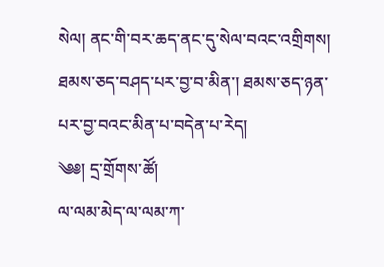སེལ། ནང་གི་བར་ཆད་ནང་དུ་སེལ་བའང་འགྲིགས།
ཐམས་ཅད་བཤད་པར་བྱ་བ་མིན་། ཐམས་ཅད་ཉན་པར་བྱ་བའང་མིན་པ་བདེན་པ་རེད།
༄༅། དྲ་གྲོགས་ཚོ།
ལ་ལམ་མེད་ལ་ལམ་ཀ་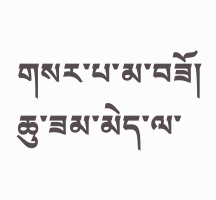གསར་པ་མ་བཟོ།
ཆུ་ཟམ་མེད་ལ་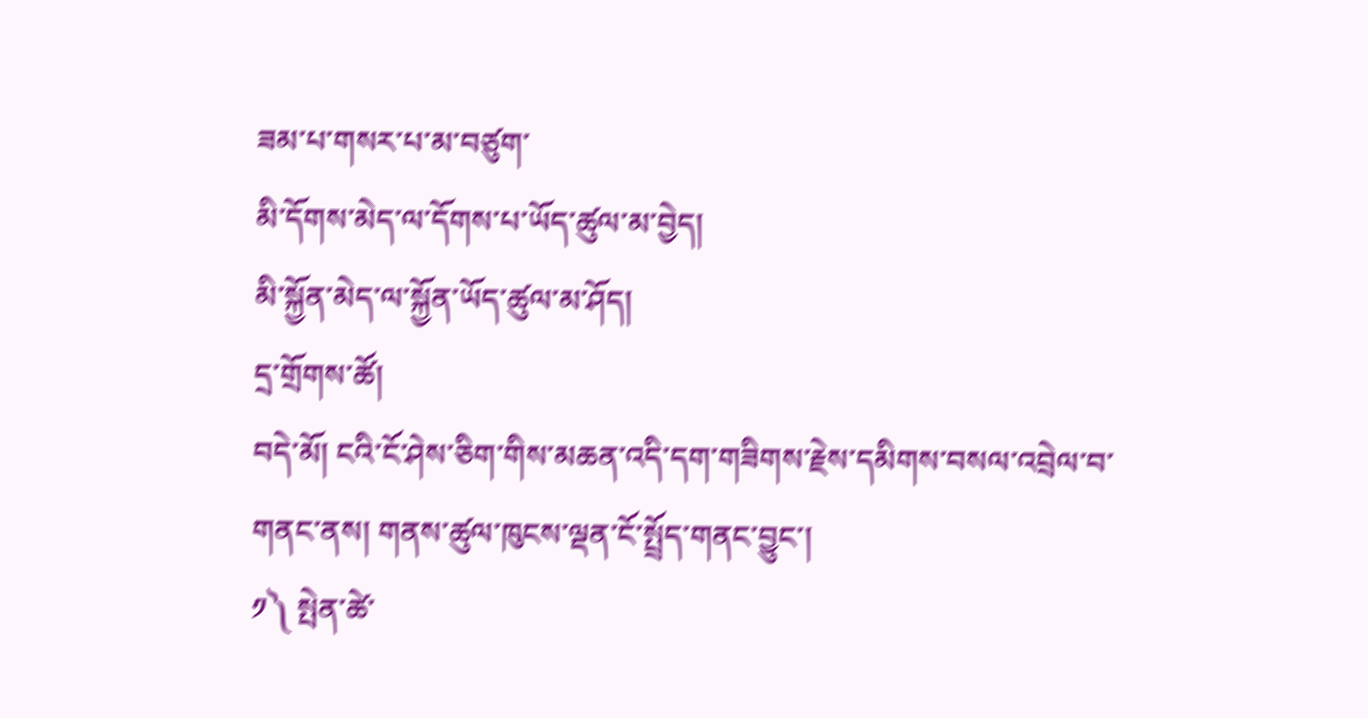ཟམ་པ་གསར་པ་མ་བཙུག་
མི་དོགས་མེད་ལ་དོགས་པ་ཡོད་ཚུལ་མ་བྱེད།
མི་སྐྱོན་མེད་ལ་སྐྱོན་ཡོད་ཚུལ་མ་ཤོད།
དྲ་གྲོགས་ཚོ།
བདེ་མོ། ངའི་ངོ་ཤེས་ཅིག་གིས་མཆན་འདི་དག་གཟིགས་རྗེས་དམིགས་བསལ་འབྲེལ་བ་གནང་ནས། གནས་ཚུལ་ཁུངས་ལྡན་ངོ་སྤྲོད་གནང་བྱུང་།
༡༽ སྤེན་ཚེ་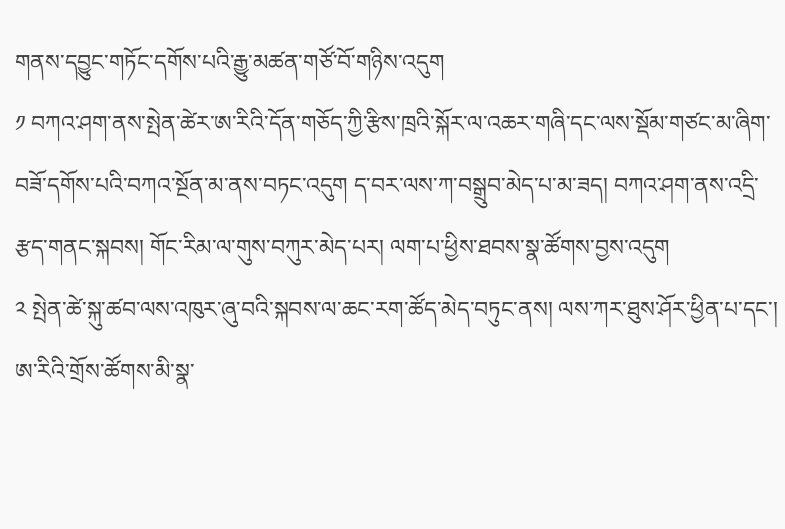གནས་དབྱུང་གཏོང་དགོས་པའི་རྒྱུ་མཚན་གཙོ་བོ་གཉིས་འདུག
༡ བཀའ་ཤག་ནས་སྤེན་ཚེར་ཨ་རིའི་དོན་གཅོད་ཀྱི་རྩིས་ཁྲའི་སྐོར་ལ་འཆར་གཞི་དང་ལས་སྡོམ་གཙང་མ་ཞིག་བཟོ་དགོས་པའི་བཀའ་སྔོན་མ་ནས་བཏང་འདུག ད་བར་ལས་ཀ་བསྒྲུབ་མེད་པ་མ་ཟད། བཀའ་ཤག་ནས་འདྲི་རྩད་གནང་སྐབས། གོང་རིམ་ལ་གུས་བཀུར་མེད་པར། ལག་པ་ཕྱིས་ཐབས་སྣ་ཚོགས་བྱས་འདུག
༢ སྤེན་ཚེ་སྐུ་ཚབ་ལས་འཁུར་ཞུ་བའི་སྐབས་ལ་ཆང་རག་ཚོད་མེད་བཏུང་ནས། ལས་ཀར་ཐུས་ཤོར་ཕྱིན་པ་དང་། ཨ་རིའི་གྲོས་ཚོགས་མི་སྣ་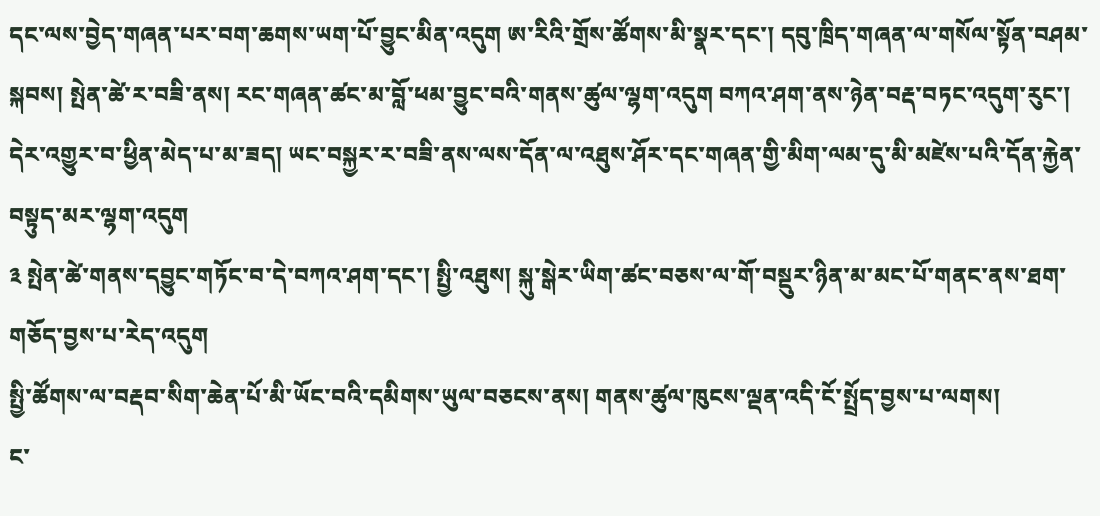དང་ལས་བྱེད་གཞན་པར་བག་ཆགས་ཡག་པོ་བྱུང་མིན་འདུག ཨ་རིའི་གྲོས་ཚོགས་མི་སྣར་དང་། དབུ་ཁྲིད་གཞན་ལ་གསོལ་སྟོན་བཤམ་སྐབས། སྤེན་ཚེ་ར་བཟི་ནས། རང་གཞན་ཚང་མ་བློ་ཕམ་བྱུང་བའི་གནས་ཚུལ་ལྷག་འདུག བཀའ་ཤག་ནས་ཉེན་བརྡ་བཏང་འདུག་རུང་། དེར་འགྱུར་བ་ཕྱིན་མེད་པ་མ་ཟད། ཡང་བསྐྱར་ར་བཟི་ནས་ལས་དོན་ལ་འཐུས་ཤོར་དང་གཞན་གྱི་མིག་ལམ་དུ་མི་མཛེས་པའི་དོན་རྐྱེན་བསྟུད་མར་ལྷག་འདུག
༣ སྤེན་ཚེ་གནས་དབྱུང་གཏོང་བ་དེ་བཀའ་ཤག་དང་། སྤྱི་འཐུས། སྐུ་སྒེར་ཡིག་ཚང་བཅས་ལ་གོ་བསྡུར་ཉིན་མ་མང་པོ་གནང་ནས་ཐག་གཅོད་བྱས་པ་རེད་འདུག
སྤྱི་ཚོགས་ལ་བརྡབ་སིག་ཆེན་པོ་མི་ཡོང་བའི་དམིགས་ཡུལ་བཅངས་ནས། གནས་ཚུལ་ཁུངས་ལྡན་འདི་ངོ་སྤྲོད་བྱས་པ་ལགས།
ང་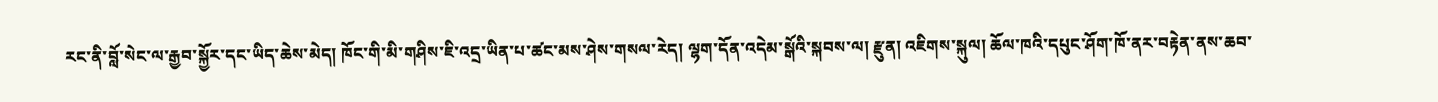རང་ནི་བློ་སེང་ལ་རྒྱབ་སྐྱོར་དང་ཡིད་ཆེས་མེད། ཁོང་གི་མི་གཤིས་ཇི་འདྲ་ཡིན་པ་ཚང་མས་ཤེས་གསལ་རེད། ལྷག་དོན་འདེམ་སྒོའི་སྐབས་ལ། རྫུན། འཇིགས་སྐུལ། ཆོལ་ཁའི་དཔུང་ཤོག་ཁོ་ནར་བརྟེན་ནས་ཆབ་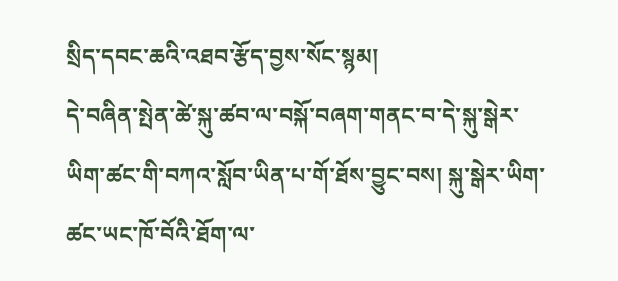སྲིད་དབང་ཆའི་འཐབ་རྩོད་བྱས་སོང་སྙམ།
དེ་བཞིན་སྤེན་ཚེ་སྐུ་ཚབ་ལ་བསྐོ་བཞག་གནང་བ་དེ་སྐུ་སྒེར་ཡིག་ཚང་གི་བཀའ་སློབ་ཡིན་པ་གོ་ཐོས་བྱུང་བས། སྐུ་སྒེར་ཡིག་ཚང་ཡང་ཁོ་བོའི་ཐོག་ལ་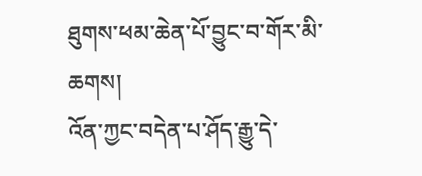ཐུགས་ཕམ་ཆེན་པོ་བྱུང་བ་གོར་མི་ཆགས།
འོན་ཀྱང་བདེན་པ་ཤོད་རྒྱུ་དེ་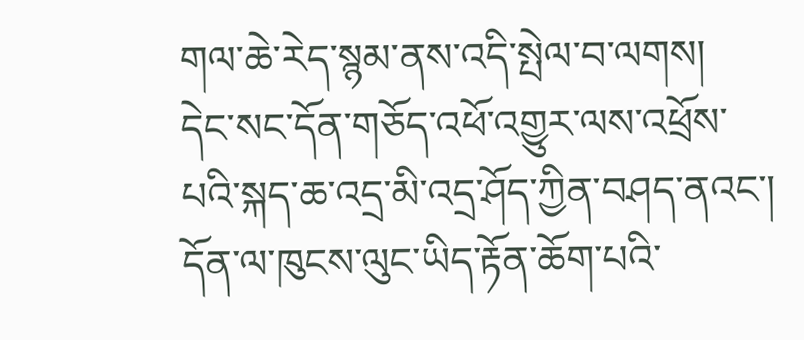གལ་ཆེ་རེད་སྙམ་ནས་འདི་སྤེལ་བ་ལགས།
དེང་སང་དོན་གཅོད་འཕོ་འགྱུར་ལས་འཕྲོས་པའི་སྐད་ཆ་འདྲ་མི་འདྲ་ཤོད་ཀྱིན་བཤད་ནའང་། དོན་ལ་ཁུངས་ལུང་ཡིད་རྟོན་ཆོག་པའི་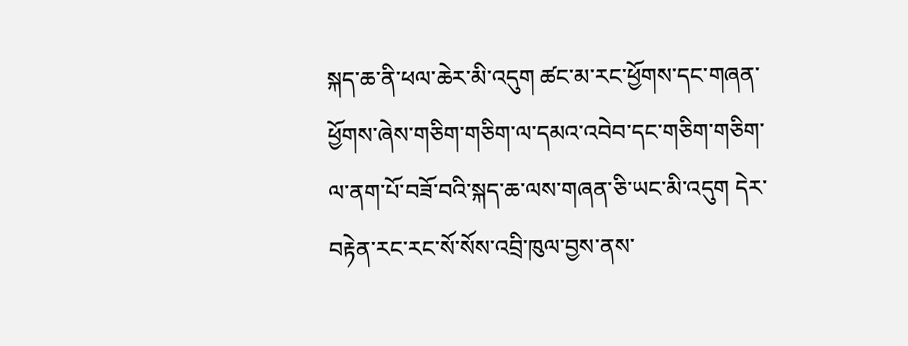སྐད་ཆ་ནི་ཕལ་ཆེར་མི་འདུག ཚང་མ་རང་ཕྱོགས་དང་གཞན་ཕྱོགས་ཞེས་གཅིག་གཅིག་ལ་དམའ་འབེབ་དང་གཅིག་གཅིག་ལ་ནག་པོ་བཟོ་བའི་སྐད་ཆ་ལས་གཞན་ཅི་ཡང་མི་འདུག དེར་བརྟེན་རང་རང་སོ་སོས་འབྲི་ཁུལ་བྱས་ནས་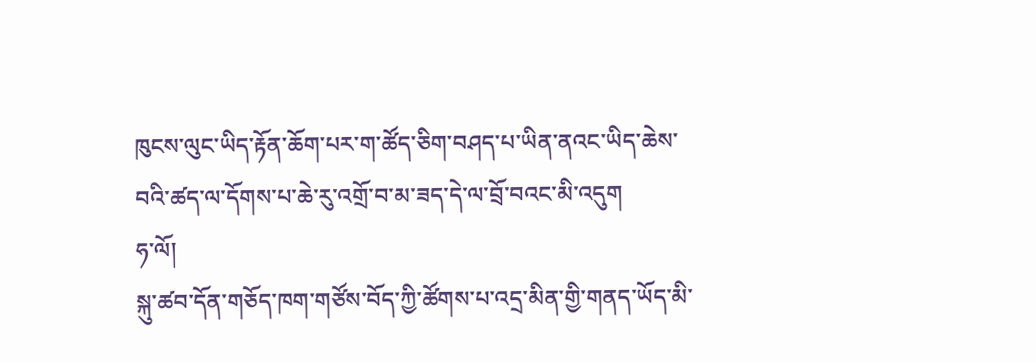ཁུངས་ལུང་ཡིད་རྟོན་ཆོག་པར་ག་ཚོད་ཅིག་བཤད་པ་ཡིན་ནའང་ཡིད་ཆེས་བའི་ཚད་ལ་དོགས་པ་ཆེ་རུ་འགྲོ་བ་མ་ཟད་དེ་ལ་བྲོ་བའང་མི་འདུག
ཧ་ལོ།
སྐུ་ཚབ་དོན་གཅོད་ཁག་གཙོས་བོད་ཀྱི་ཚོགས་པ་འདྲ་མིན་གྱི་གནད་ཡོད་མི་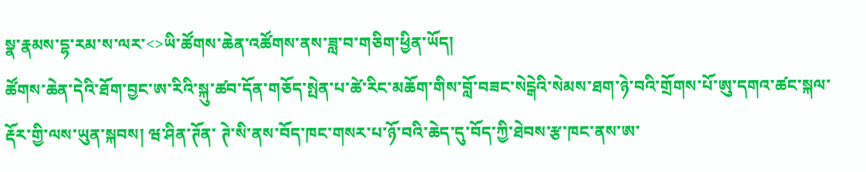སྣ་རྣམས་དྷ་རམ་ས་ལར་<>ཡི་ཚོགས་ཆེན་འཚོགས་ནས་ཟླ་བ་གཅིག་ཕྱིན་ཡོད།
ཚོགས་ཆེན་དེའི་ཐོག་བྱང་ཨ་རིའི་སྐུ་ཚབ་དོན་གཅོད་སྤེན་པ་ཚེ་རིང་མཆོག་གིས་བློ་བཟང་སེངྒེའི་སེམས་ཐག་ཉེ་བའི་གྲོགས་པོ་ཨུ་དགའ་ཚང་སྐལ་རྡོར་གྱི་ལས་ཡུན་སྐབས། ཝ་ཤིན་ཊོན་ ཊེ་སི་ནས་བོད་ཁང་གསར་པ་ཉོ་བའི་ཆེད་དུ་བོད་ཀྱི་ཐེབས་རྩ་ཁང་ནས་ཨ་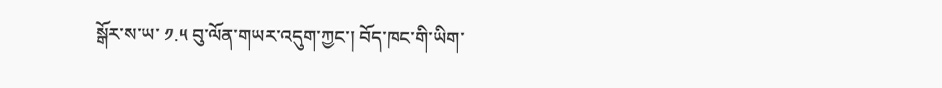སྒོར་ས་ཡ་ ༡.༥ བུ་ལོན་གཡར་འདུག་ཀྱང་། བོད་ཁང་གི་ཡིག་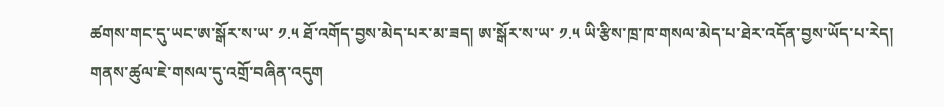ཚགས་གང་དུ་ཡང་ཨ་སྒོར་ས་ཡ་ ༡.༥ ཐོ་འགོད་བྱས་མེད་པར་མ་ཟད། ཨ་སྒོར་ས་ཡ་ ༡.༥ ཡི་རྩིས་ཁྲ་ཁ་གསལ་མེད་པ་ཐེར་འདོན་བྱས་ཡོད་པ་རེད།
གནས་ཚུལ་ཇེ་གསལ་དུ་འགྲོ་བཞིན་འདུག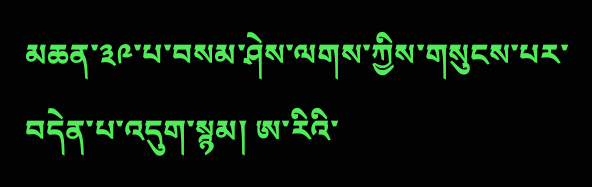མཆན་༣༩་པ་བསམ་ཤེས་ལགས་ཀྱིས་གསུངས་པར་བདེན་པ་འདུག་སྙམ། ཨ་རིའི་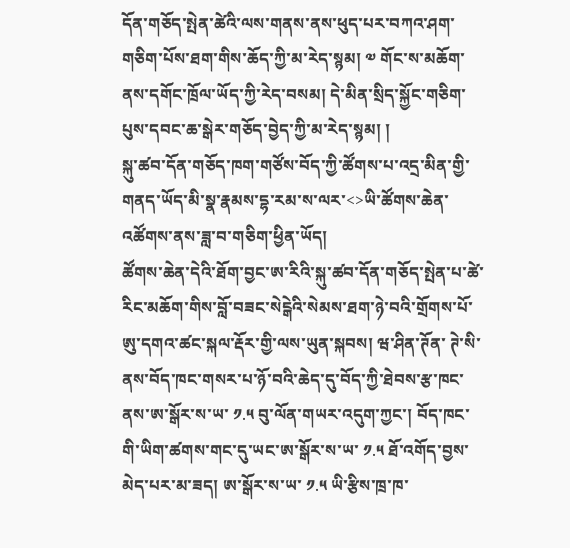དོན་གཅོད་སྤེན་ཚེའི་ལས་གནས་ནས་ཕུད་པར་བཀའ་ཤག་གཅིག་པོས་ཐག་གིས་ཆོད་ཀྱི་མ་རེད་སྙམ། ༧ གོང་ས་མཆོག་ནས་དགོང་ཁྲོལ་ཡོད་ཀྱི་རེད་བསམ། དེ་མིན་སྲིད་སྐྱོང་གཅིག་པུས་དབང་ཆ་སྒེར་གཅོད་བྱེད་ཀྱི་མ་རེད་སྙམ། །
སྐུ་ཚབ་དོན་གཅོད་ཁག་གཙོས་བོད་ཀྱི་ཚོགས་པ་འདྲ་མིན་གྱི་གནད་ཡོད་མི་སྣ་རྣམས་དྷ་རམ་ས་ལར་<>ཡི་ཚོགས་ཆེན་འཚོགས་ནས་ཟླ་བ་གཅིག་ཕྱིན་ཡོད།
ཚོགས་ཆེན་དེའི་ཐོག་བྱང་ཨ་རིའི་སྐུ་ཚབ་དོན་གཅོད་སྤེན་པ་ཚེ་རིང་མཆོག་གིས་བློ་བཟང་སེངྒེའི་སེམས་ཐག་ཉེ་བའི་གྲོགས་པོ་ཨུ་དགའ་ཚང་སྐལ་རྡོར་གྱི་ལས་ཡུན་སྐབས། ཝ་ཤིན་ཊོན་ ཊེ་སི་ནས་བོད་ཁང་གསར་པ་ཉོ་བའི་ཆེད་དུ་བོད་ཀྱི་ཐེབས་རྩ་ཁང་ནས་ཨ་སྒོར་ས་ཡ་ ༡.༥ བུ་ལོན་གཡར་འདུག་ཀྱང་། བོད་ཁང་གི་ཡིག་ཚགས་གང་དུ་ཡང་ཨ་སྒོར་ས་ཡ་ ༡.༥ ཐོ་འགོད་བྱས་མེད་པར་མ་ཟད། ཨ་སྒོར་ས་ཡ་ ༡.༥ ཡི་རྩིས་ཁྲ་ཁ་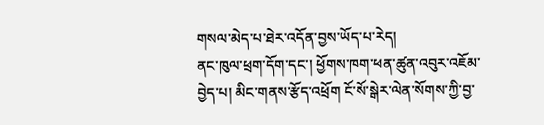གསལ་མེད་པ་ཐེར་འདོན་བྱས་ཡོད་པ་རེད།
ནང་ཁུལ་ཕྲག་དོག་དང་། ཕྱོགས་ཁག་ཕན་ཚུན་འབུར་འཇོམ་བྱེད་པ། མིང་གནས་རྩོད་འཕྲོག ངོ་སོ་སྒེར་ལེན་སོགས་ཀྱི་བྱ་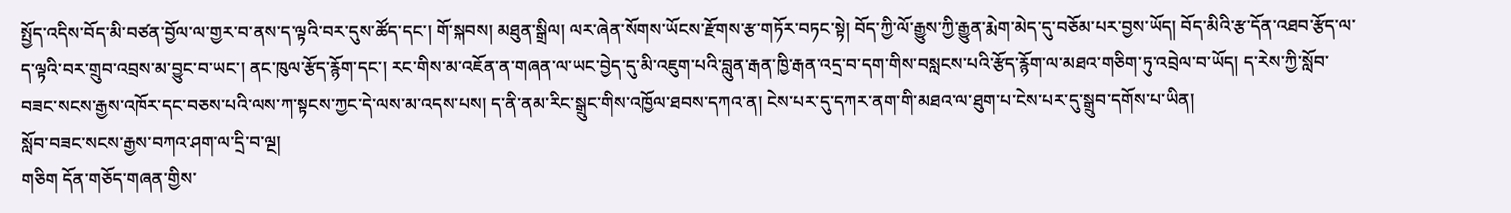སྤྱོད་འདིས་བོད་མི་བཙན་བྱོལ་ལ་གྱར་བ་ནས་ད་ལྟའི་བར་དུས་ཚོད་དང་། གོ་སྐབས། མཐུན་སྒྲིལ། ལར་ཞེན་སོགས་ཡོངས་རྫོགས་རྩ་གཏོར་བཏང་སྟེ། བོད་ཀྱི་ལོ་རྒྱུས་ཀྱི་རྒྱུན་རྨེག་མེད་དུ་བཅོམ་པར་བྱས་ཡོད། བོད་མིའི་རྩ་དོན་འཐབ་རྩོད་ལ་ད་ལྟའི་བར་གྲུབ་འབྲས་མ་བྱུང་བ་ཡང་། ནང་ཁུལ་རྩོད་རྙོག་དང་། རང་གིས་མ་འཇོན་ན་གཞན་ལ་ཡང་བྱེད་དུ་མི་འཇུག་པའི་བླུན་རྒན་ཁྱི་རྒན་འདྲ་བ་དག་གིས་བསླངས་པའི་རྩོད་རྙོག་ལ་མཐའ་གཅིག་ཏུ་འབྲེལ་བ་ཡོད། ད་རེས་ཀྱི་སློབ་བཟང་སངས་རྒྱས་འཁོར་དང་བཅས་པའི་ལས་ཀ་སྟངས་ཀྱང་དེ་ལས་མ་འདས་པས། ད་ནི་ནམ་རིང་སྒྲུང་གིས་འཁྱོལ་ཐབས་དཀའ་ན། ངེས་པར་དུ་དཀར་ནག་གི་མཐའ་ལ་ཐུག་པ་ངེས་པར་དུ་སྒྲུབ་དགོས་པ་ཡིན།
སློབ་བཟང་སངས་རྒྱས་བཀའ་ཤག་ལ་དྲི་བ་ལྔ།
གཅིག དོན་གཅོད་གཞན་གྱིས་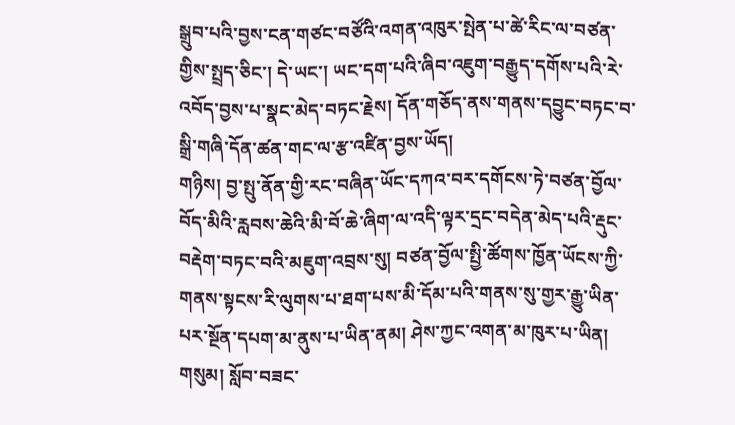སྒྲུབ་པའི་བྱས་ངན་གཙང་བཙོའི་འགན་འཁུར་སྤེན་པ་ཚེ་རིང་ལ་བཙན་གྱིས་སྤྲད་ཅིང་། དེ་ཡང་། ཡང་དག་པའི་ཞིབ་འཇུག་བརྒྱུད་དགོས་པའི་རེ་འབོད་བྱས་པ་སྣང་མེད་བཏང་རྗེས། དོན་གཅོད་ནས་གནས་དབྱུང་བཏང་བ་སྒྲི་གཞི་དོན་ཚན་གང་ལ་རྩ་འཛིན་བྱས་ཡོད།
གཉིས། བྱ་སྤུ་ནོན་གྱི་རང་བཞིན་ཡོང་དཀའ་བར་དགོངས་ཏེ་བཙན་བྱོལ་བོད་མིའི་རླབས་ཆེའི་མི་བོ་ཆེ་ཞིག་ལ་འདི་ལྟར་དྲང་བདེན་མེད་པའི་རྡུང་བརྡེག་བཏང་བའི་མཇུག་འབྲས་སུ། བཙན་བྱོལ་སྤྱི་ཚོགས་ཁྱོན་ཡོངས་ཀྱི་གནས་སྟངས་རི་ལུགས་པ་ཐག་པས་མི་དོམ་པའི་གནས་སུ་གྱར་རྒྱུ་ཡིན་པར་སྔོན་དཔག་མ་ནུས་པ་ཡིན་ནམ། ཤེས་ཀྱང་འགན་མ་ཁུར་པ་ཡིན།
གསུམ། སློབ་བཟང་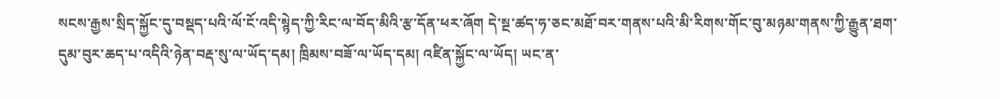སངས་རྒྱས་སྲིད་སྐྱོང་དུ་བསྡད་པའི་ལོ་ངོ་འདི་སྙེད་ཀྱི་རིང་ལ་བོད་མིའི་རྩ་དོན་ཕར་ཞོག དེ་སྔ་ཚད་ཧ་ཅང་མཐོ་བར་གནས་པའི་མི་རིགས་གོང་བུ་མཉམ་གནས་ཀྱི་རྒྱུན་ཐག་དུམ་བུར་ཆད་པ་འདིའི་ཉེན་བརྡ་སུ་ལ་ཡོད་དམ། ཁྲིམས་བཟོ་ལ་ཡོད་དམ། འཛིན་སྐྱོང་ལ་ཡོད། ཡང་ན་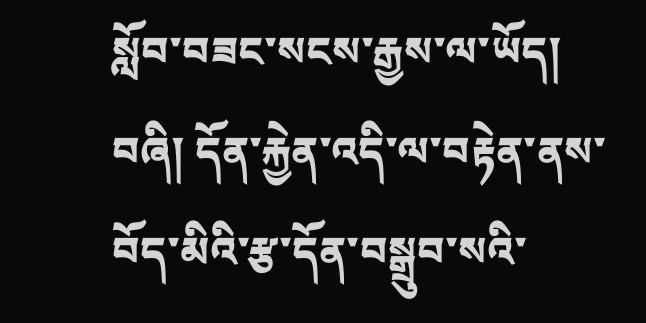སློབ་བཟང་སངས་རྒྱས་ལ་ཡོད།
བཞི། དོན་རྐྱེན་འདི་ལ་བརྟེན་ནས་བོད་མིའི་རྩ་དོན་བསྒྲུབ་སའི་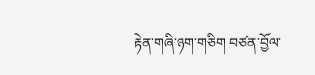རྟེན་གཞི་ཉག་གཅིག བཙན་བྱོལ་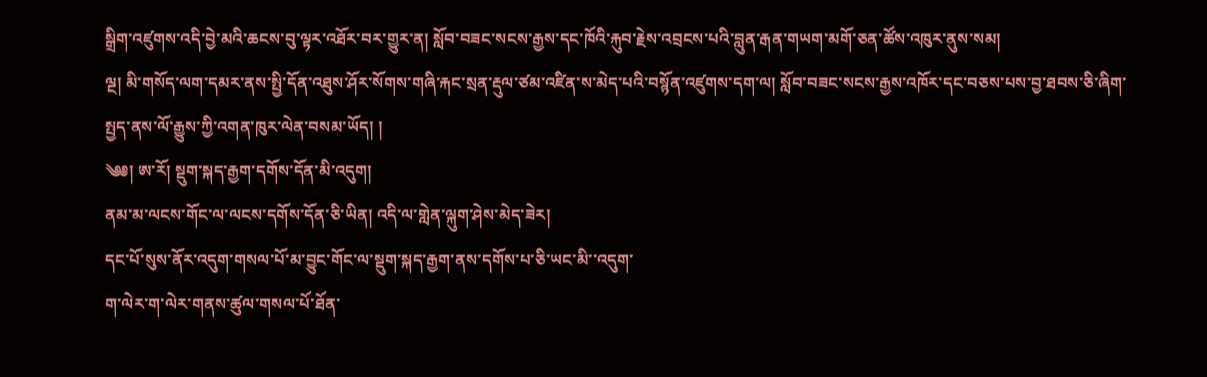སྒྲིག་འཛུགས་འདི་བྱེ་མའི་ཆངས་བུ་ལྟར་འཐོར་བར་གྱུར་ན། སློབ་བཟང་སངས་རྒྱས་དང་ཁོའི་རྐུབ་རྗེས་འབྲངས་པའི་བླུན་རྒན་གཡག་མགོ་ཅན་ཚོས་འཁུར་ནུས་སམ།
ལྔ། མི་གསོད་ལག་དམར་ནས་སྤྱི་དོན་འཐུས་ཤོར་སོགས་གཞི་རྐང་སྲན་རྡུལ་ཙམ་འཛིན་ས་མེད་པའི་བསྙོན་འཛུགས་དག་ལ། སློབ་བཟང་སངས་རྒྱས་འཁོར་དང་བཅས་པས་བྱ་ཐབས་ཅི་ཞིག་སྤྱད་ནས་ལོ་རྒྱུས་ཀྱི་འགན་ཁུར་ལེན་བསམ་ཡོད། །
༄༅། ཨ་རོ། སྡུག་སྐད་རྒྱག་དགོས་དོན་མི་འདུག།
ནམ་མ་ལངས་གོང་ལ་ལངས་དགོས་དོན་ཅི་ཡིན། འདི་ལ་གླེན་ལྐུག་ཤེས་མེད་ཟེར།
དང་པོ་སུས་ནོར་འདུག་གསལ་པོ་མ་བྱུང་གོང་ལ་སྡུག་སྐད་རྒྱག་ནས་དགོས་པ་ཅི་ཡང་མི་་འདུག་
ག་ལེར་ག་ལེར་གནས་ཚུལ་གསལ་པོ་ཐོན་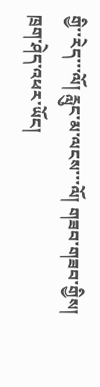གྱི་་རེད་་་ལོ། རླུང་མ་ལངས་་་ལོ། གཟབ་གཟབ་གྱིས།
ཁྲག་ཤེད་འཕར་ཡོང།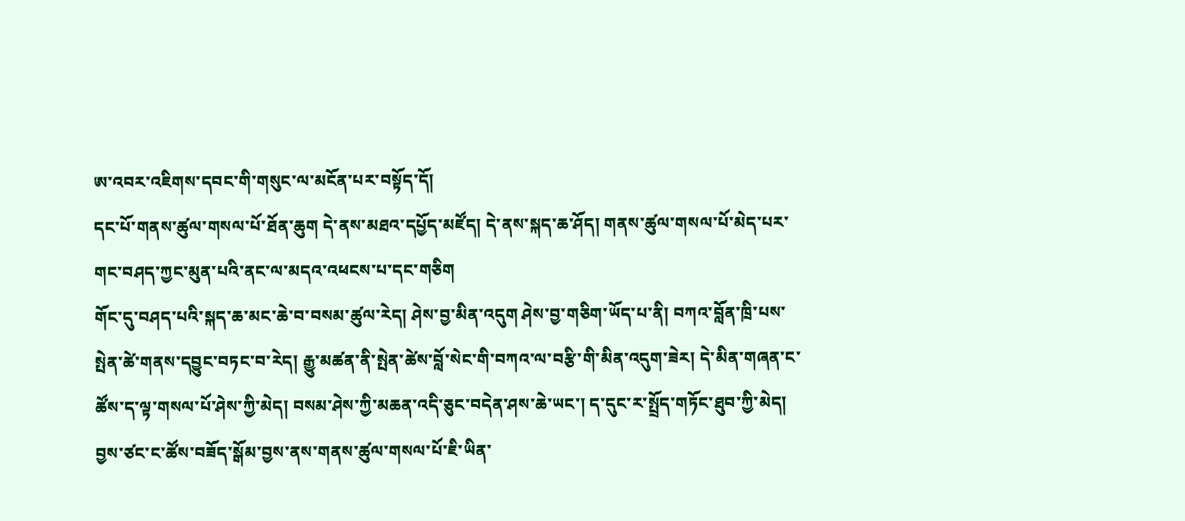ཨ་འབར་འཇིགས་དབང་གི་གསུང་ལ་མངོན་པར་བསྟོད་དོ།
དང་པོ་གནས་ཚུལ་གསལ་པོ་ཐོན་ཆུག དེ་ནས་མཐའ་དཔྱོད་མཛོད། དེ་ནས་སྐད་ཆ་ཤོད། གནས་ཚུལ་གསལ་པོ་མེད་པར་གང་བཤད་ཀྱང་མུན་པའི་ནང་ལ་མདའ་འཕངས་པ་དང་གཅིག
གོང་དུ་བཤད་པའི་སྐད་ཆ་མང་ཆེ་བ་བསམ་ཚུལ་རེད། ཤེས་བྱ་མིན་འདུག ཤེས་བྱ་གཅིག་ཡོད་པ་ནི། བཀའ་བློན་ཁྲི་པས་སྤེན་ཚེ་གནས་དབྱུང་བཏང་བ་རེད། རྒྱུ་མཚན་ནི་སྤེན་ཚེས་བློ་སེང་གི་བཀའ་ལ་བརྩི་གི་མིན་འདུག་ཟེར། དེ་མིན་གཞན་ང་ཚོས་ད་ལྟ་གསལ་པོ་ཤེས་ཀྱི་མེད། བསམ་ཤེས་ཀྱི་མཆན་འདི་ཅུང་བདེན་ཤས་ཆེ་ཡང་། ད་དུང་ར་སྤྲོད་གཏོང་ཐུབ་ཀྱི་མེད། བྱས་ཙང་ང་ཚོས་བཟོད་སྒོམ་བྱས་ནས་གནས་ཚུལ་གསལ་པོ་ཇི་ཡིན་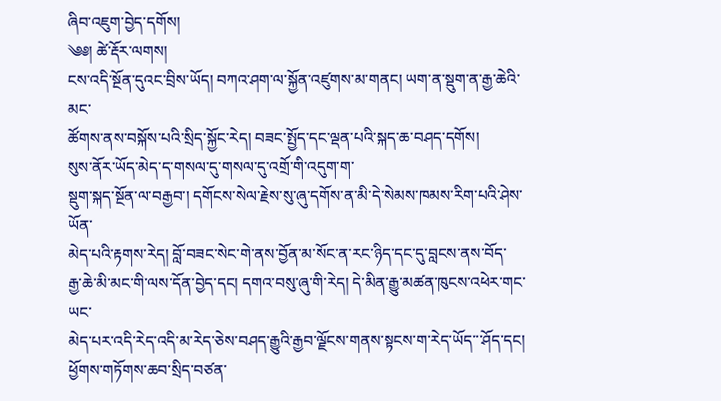ཞིབ་འཇུག་བྱེད་དགོས།
༄༅། ཚེ་རྡོར་ལགས།
ངས་འདི་སྔོན་དུའང་བྲིས་ཡོད། བཀའ་ཤག་ལ་སྐྱོན་འཛུགས་མ་གནང། ཡག་ན་སྡུག་ན་རྒྱ་ཆེའི་མང་
ཚོགས་ནས་བསྐོས་པའི་སྲིད་སྐྱོང་རེད། བཟང་སྤྱོད་དང་ལྡན་པའི་སྐད་ཆ་བཤད་དགོས།
སུས་ནོར་ཡོད་མེད་ད་གསལ་དུ་གསལ་དུ་འགྲོ་གི་འདུག་ག་
སྡུག་སྐད་སྔོན་ལ་བརྒྱབ་། དགོངས་སེལ་རྗེས་སུ་ཞུ་དགོས་ན་མི་དེ་སེམས་ཁམས་རིག་པའི་ཤེས་ཡོན་
མེད་པའི་རྟགས་རེད། བློ་བཟང་སེང་གེ་ནས་བྱོན་མ་སོང་ན་རང་ཉིད་དང་དུ་བླངས་ནས་བོད་
རྒྱ་ཆེ་མི་མང་གི་ལས་དོན་བྱེད་དང། དགའ་བསུ་ཞུ་གི་རེད། དེ་མིན་རྒྱུ་མཚན་ཁུངས་འཕེར་གང་ཡང་
མེད་པར་འདི་རེད་འདི་མ་རེད་ཅེས་བཤད་རྒྱུའི་རྒྱབ་ལྗོངས་གནས་སྟངས་ག་རེད་ཡོད་་་ཤོད་དང།
ཕྱོགས་གཏོགས་ཆབ་སྲིད་བཙན་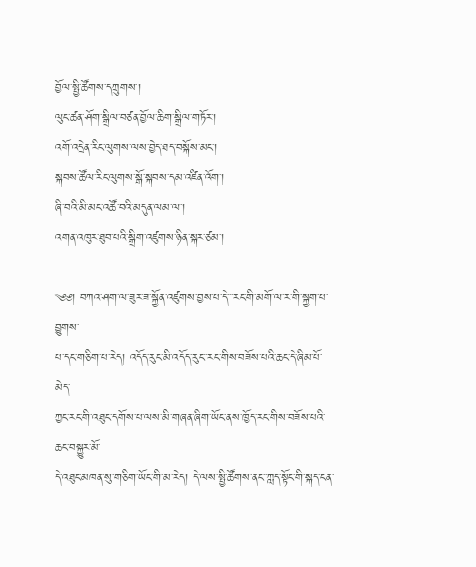བྱོལ་སྤྱི་ཚོགས་དཀྲུགས་།
ལུང་ཚན་ཤོག་སྒྲིལ་བཙན་བྱོལ་ཆིག་སྒྲིལ་གཏོར་།
འགོ་འདྲེན་རིང་ལུགས་ལས་བྱེད་ཐད་བསྐོས་མང་།
སྐབས་ཚོལ་རིང་ལུགས་སྒོ་སྐབས་དམ་འཛིན་འོག་།
ཞི་བའི་མི་མང་འཚོ་བའི་མདུན་ལམ་ལ་།
འགན་འཁུར་ཐུབ་པའི་སྒྲིག་འཛུགས་ཉིན་སྐར་ཙམ་།

༄༅། བཀའ་ཤག་ལ་ཟུར་ཟ་སྐྱོན་འཛུགས་བྱས་པ་དེ་་་རང་གི་མགོ་ལ་ར་གི་སྐྱག་པ་བྱུགས་
པ་དང་གཅིག་པ་རེད། འདོད་རུང་མི་འདོད་རུང་་རང་གིས་བཟོས་པའི་ཆང་དེ་ཞིམ་པོ་མེད་
ཀྱང་རང་གི་འཐུང་དགོས་པ་ལས་མི་གཞན་ཞིག་ཡོང་ནས་ཁྱོད་རང་གིས་བཟོས་པའི་ཆང་བསྐྱུར་མོ་
དེ་འཐུང་མཁན་སུ་གཅིག་ཡོང་གི་མ་རེད། དེ་ལས་སྤྱི་ཚོགས་ནང་་ཀླད་སྟོང་གི་སྐད་ངན་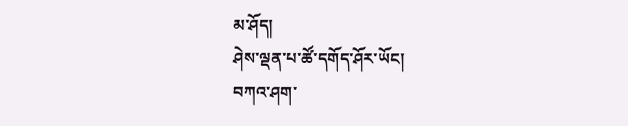མ་ཤོད།
ཤེས་ལྡན་པ་ཚོ་དགོད་ཤོར་ཡོང།
བཀའ་ཤག་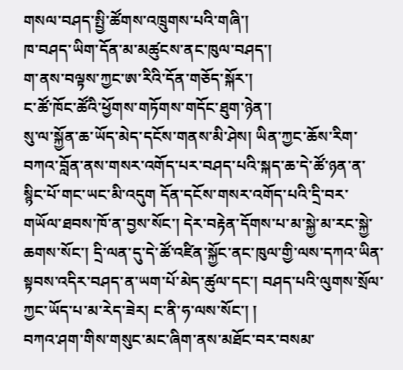གསལ་བཤད་སྤྱི་ཚོགས་འཁྲུགས་པའི་གཞི་།
ཁ་བཤད་ཡིག་དོན་མ་མཚུངས་ནང་ཁུལ་བཤད་།
ག་ནས་བལྟས་ཀྱང་ཨ་རིའི་དོན་གཅོད་སྐོར་།
ང་ཚོ་ཁོང་ཚོའི་ཕྱོགས་གཏོགས་གདོང་ཐུག་ཉེན་།
སུ་ལ་སྐྱོན་ཆ་ཡོད་མེད་དངོས་གནས་མི་ཤེས། ཡིན་ཀྱང་ཆོས་རིག་བཀའ་བློན་ནས་གསར་འགོད་པར་བཤད་པའི་སྐད་ཆ་དེ་ཚོ་ཉན་ན་སྙིང་པོ་གང་ཡང་མི་འདུག དོན་དངོས་གསར་འགོད་པའི་དྲི་བར་གཡོལ་ཐབས་ཁོ་ན་བྱས་སོང་། དེར་བརྟེན་དོགས་པ་མ་སྐྱེ་མ་རང་སྐྱེ་ཆགས་སོང་། དྲི་ལན་དུ་དེ་ཚོ་འཛིན་སྐྱོང་ནང་ཁུལ་གྱི་ལས་དཀའ་ཡིན་སྟབས་འདིར་བཤད་ན་ཡག་པོ་མེད་ཚུལ་དང་། བཤད་པའི་ལུགས་སྲོལ་ཀྱང་ཡོད་པ་མ་རེད་ཟེར། ང་ནི་ཧ་ལས་སོང་། །
བཀའ་ཤག་གིས་གསུང་མང་ཞིག་ནས་མཐོང་བར་བསམ་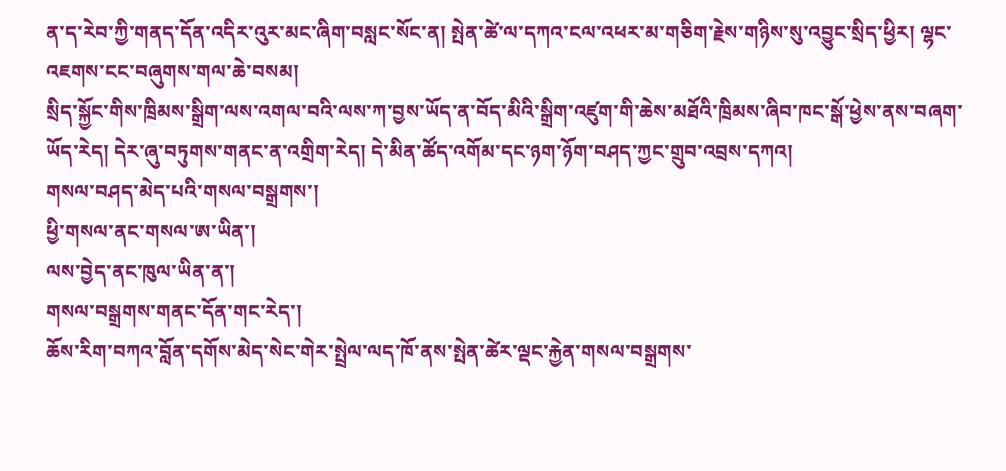ན་ད་རེབ་ཀྱི་གནད་དོན་འདིར་འུར་མང་ཞིག་བསླང་སོང་ན། སྤེན་ཚེ་ལ་དཀའ་ངལ་འཕར་མ་གཅིག་རྗེས་གཉིས་སུ་འབྱུང་སྲིད་ཕྱིར། ལྷང་འཇགས་ངང་བཞུགས་གལ་ཆེ་བསམ།
སྲིད་སྐྱོང་གིས་ཁྲིམས་སྒྲིག་ལས་འགལ་བའི་ལས་ཀ་བྱས་ཡོད་ན་བོད་མིའི་སྒྲིག་འཛུག་གི་ཆེས་མཐོའི་ཁྲིམས་ཞིབ་ཁང་སྒོ་ཕྱེས་ནས་བཞག་ཡོད་རེད། དེར་ཞུ་བཏུགས་གནང་ན་འགྲིག་རེད། དེ་མིན་ཚོད་འགོམ་དང་ཉག་ཉོག་བཤད་ཀྱང་གྲུབ་འབྲས་དཀའ།
གསལ་བཤད་མེད་པའི་གསལ་བསྒྲགས་།
ཕྱི་གསལ་ནང་གསལ་ཨ་ཡིན་།
ལས་བྱེད་ནང་ཁུལ་ཡིན་ན་།
གསལ་བསྒྲགས་གནང་དོན་གང་རེད་།
ཆོས་རིག་བཀའ་བློན་དགོས་མེད་སེང་གེར་སྤྲེལ་ལད་ཁོ་ནས་སྤེན་ཚེར་ལྡང་རྐྱེན་གསལ་བསྒྲགས་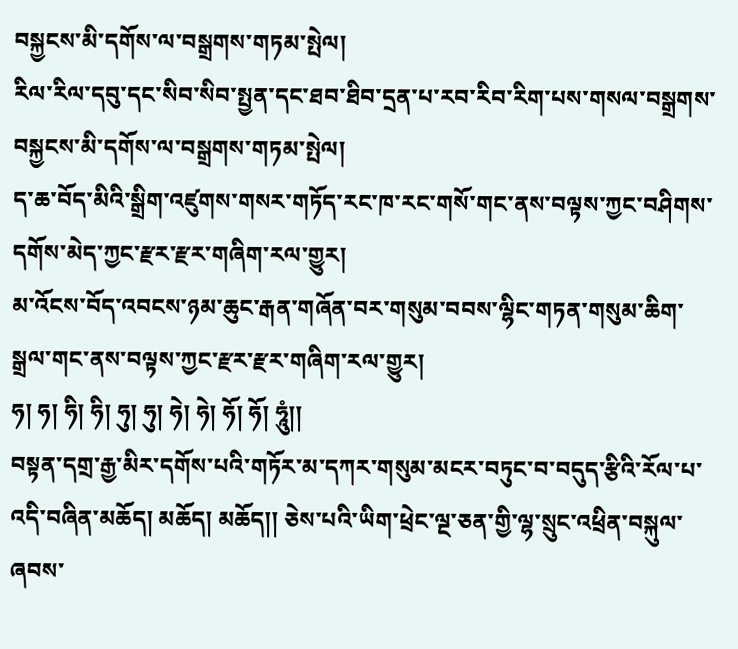བསྐྱངས་མི་དགོས་ལ་བསྒྲགས་གཏམ་སྤེལ།
རིལ་རིལ་དབུ་དང་སིབ་སིབ་སྤྱན་དང་ཐབ་ཐིབ་དྲན་པ་རབ་རིབ་རིག་པས་གསལ་བསྒྲགས་བསྐྱངས་མི་དགོས་ལ་བསྒྲགས་གཏམ་སྤེལ།
ད་ཆ་བོད་མིའི་སྒྲིག་འཛུགས་གསར་གཏོད་རང་ཁ་རང་གསོ་གང་ནས་བལྟས་ཀྱང་བཤིགས་དགོས་མེད་ཀྱང་རྫར་རྫར་གཞིག་རལ་གྱུར།
མ་འོངས་བོད་འབངས་ཉམ་ཆུང་རྒན་གཞོན་བར་གསུམ་བབས་ལྷིང་གཏན་གསུམ་ཆིག་སྒྲལ་གང་ནས་བལྟས་ཀྱང་རྫར་རྫར་གཞིག་རལ་གྱུར།
ཧ། ཧ། ཧི། ཧི། ཧུ། ཧུ། ཧེ། ཧེ། ཧོ། ཧོ། ཧཱུཾ།།
བསྟན་དགྲ་རྒྱ་མིར་དགོས་པའི་གཏོར་མ་དཀར་གསུམ་མངར་བཏུང་བ་བདུད་རྩིའི་རོལ་པ་འདི་བཞིན་མཆོད། མཆོད། མཆོད།། ཅེས་པའི་ཡིག་ཕྲེང་ལྔ་ཅན་གྱི་ལྷ་སྲུང་འཕྲིན་བསྐུལ་ཞབས་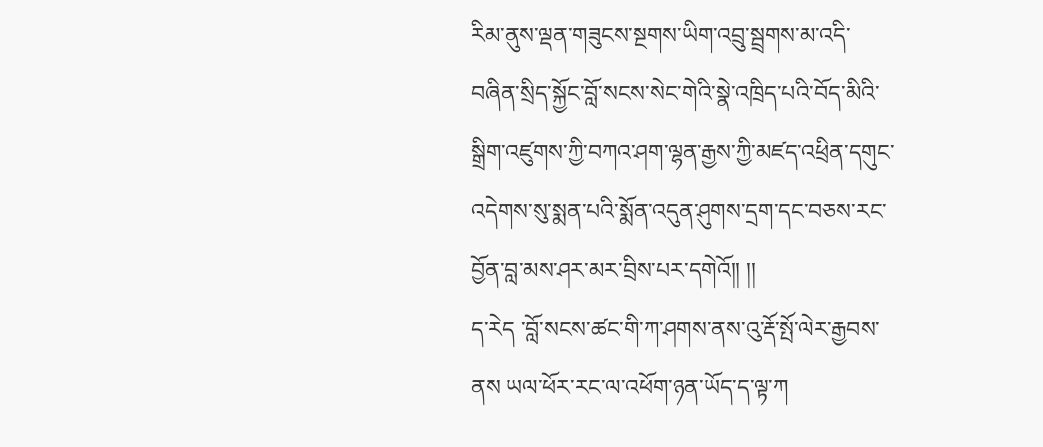རིམ་ནུས་ལྡན་གཟུངས་སྔགས་ཡིག་འབྲུ་སྦྲགས་མ་འདི་བཞིན་སྲིད་སྐྱོང་བློ་སངས་སེང་གེའི་སྣེ་འཁྲིད་པའི་བོད་མིའི་སྒྲིག་འཛུགས་ཀྱི་བཀའ་ཤག་ལྷན་རྒྱས་ཀྱི་མཛད་འཕྲིན་དགུང་འདེགས་སུ་སྨན་པའི་སྨོན་འདུན་ཤུགས་དྲག་དང་བཅས་རང་བྱོན་བླ་མས་ཤར་མར་བྲིས་པར་དགེའོ།། །།
ད་རེད ་བློ་སངས་ཚང་གི་ཀ་ཤགས་ནས་འུ་རྡོ་སྤོ་ལེར་རྒྱབས་ནས ཡལ་ཕོར་རང་ལ་འཕོག་ཉན་ཡོད་ད་ལྟ་ཀ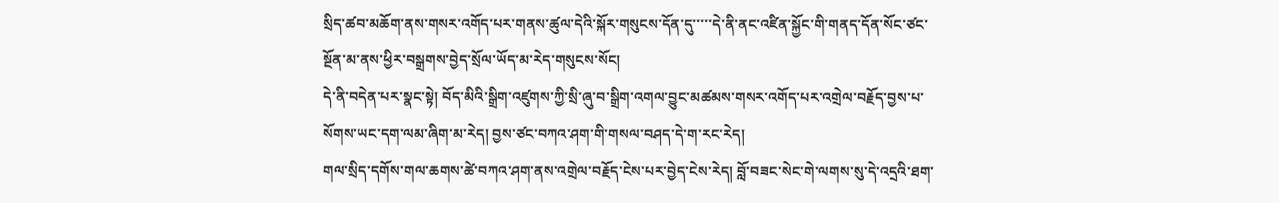སྲིད་ཚབ་མཆོག་ནས་གསར་འགོད་པར་གནས་ཚུལ་དེའི་སྐོར་གསུངས་དོན་དུ་་་་་དེ་ནི་ནང་འཛིན་སྐྱོང་གི་གནད་དོན་སོང་ཙང་སྔོན་མ་ནས་ཕྱིར་བསྒྲགས་བྱེད་སྲོལ་ཡོད་མ་རེད་གསུངས་སོང།
དེ་ནི་བདེན་པར་སྣང་སྟེ། བོད་མིའི་སྒྲིག་འཛུགས་ཀྱི་སྲི་ཞུ་བ་སྒྲིག་འགལ་བྱུང་མཚམས་གསར་འགོད་པར་འགྲེལ་བརྗོད་བྱས་པ་སོགས་ཡང་དག་ལམ་ཞིག་མ་རེད། བྱས་ཙང་བཀའ་ཤག་གི་གསལ་བཤད་དེ་ག་རང་རེད།
གལ་སྲིད་དགོས་གལ་ཆགས་ཚེ་བཀའ་ཤག་ནས་འགྲེལ་བརྗོད་ངེས་པར་བྱེད་ངེས་རེད། བློ་བཟང་སེང་གེ་ལགས་སུ་དེ་འདྲའི་ཐག་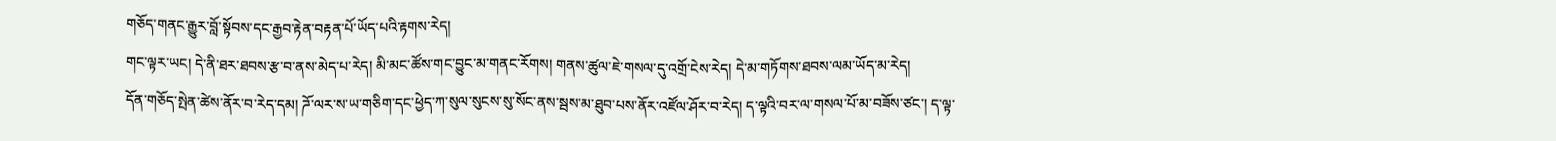གཅོད་གནང་རྒྱུར་བློ་སྟོབས་དང་རྒྱབ་རྟེན་བརྟན་པོ་ཡོད་པའི་རྟགས་རེད།
གང་ལྟར་ཡང། དེ་ནི་ཐར་ཐབས་རྩ་བ་ནས་མེད་པ་རེད། མི་མང་ཚོས་གང་བྱུང་མ་གནང་རོགས། གནས་ཚུལ་ཇེ་གསལ་དུ་འགྲོ་ངེས་རེད། དེ་མ་གཏོགས་ཐབས་ལམ་ཡོད་མ་རེད།
དོན་གཅོད་སྤེན་ཚེས་ནོར་བ་རེད་དམ། ཌོ་ལར་ས་ཡ་གཅིག་དང་ཕྱེད་ཀ་སུལ་སུངས་སུ་སོང་ནས་སྦས་མ་ཐུབ་པས་ནོར་འཛོལ་ཤོར་བ་རེད། ད་ལྟའི་བར་ལ་གསལ་པོ་མ་བཟོས་ཙང་། ད་ལྟ་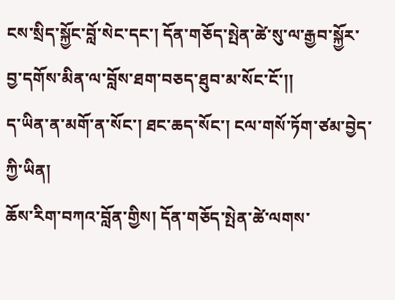ངས་སྲིད་སྐྱོང་བློ་སེང་དང་། དོན་གཅོད་སྤེན་ཚེ་སུ་ལ་རྒྱབ་སྐྱོར་བྱ་དགོས་མིན་ལ་བློས་ཐག་བཅད་ཐུབ་མ་སོང་ངོ་།།
ད་ཡིན་ན་མགོ་ན་སོང་། ཐང་ཆད་སོང་། ངལ་གསོ་ཏོག་ཙམ་བྱེད་ཀྱི་ཡིན།
ཆོས་རིག་བཀའ་བློན་གྱིས། དོན་གཅོད་སྤེན་ཚེ་ལགས་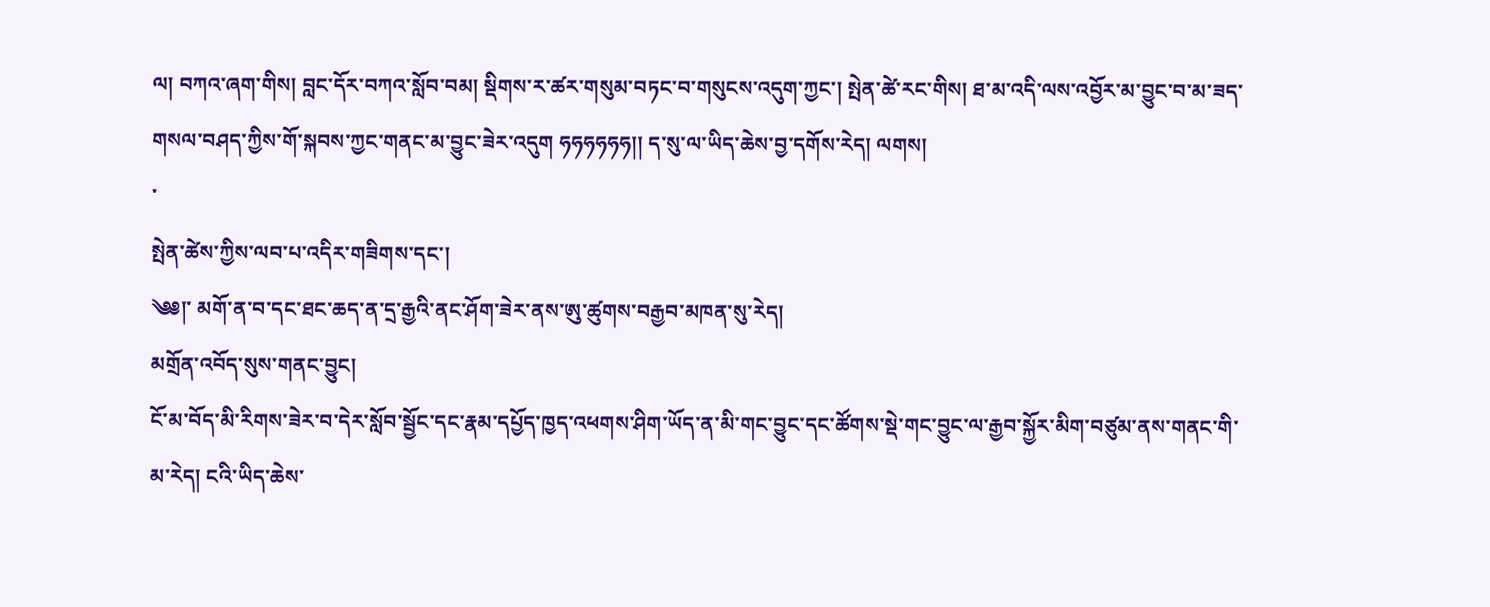ལ། བཀའ་ཞག་གིས། བླང་དོར་བཀའ་སློབ་བམ། སྡིགས་ར་ཚར་གསུམ་བཏང་བ་གསུངས་འདུག་ཀྱང་། སྤེན་ཚེ་རང་གིས། ཐ་མ་འདི་ལས་འབྱོར་མ་བྱུང་བ་མ་ཟད་གསལ་བཤད་ཀྱིས་གོ་སྐབས་ཀྱང་གནང་མ་བྱུང་ཟེར་འདུག ཧཧཧཧཧཧ།། ད་སུ་ལ་ཡིད་ཆེས་བྱ་དགོས་རེད། ལགས།
་
སྤེན་ཚེས་ཀྱིས་ལབ་པ་འདིར་གཟིགས་དང་།
༄༅།་ མགོ་ན་བ་དང་ཐང་ཆད་ན་དྲ་རྒྱའི་ནང་ཤོག་ཟེར་ནས་ཨུ་ཚུགས་བརྒྱབ་མཁན་སུ་རེད།
མགྲོན་འབོད་སུས་གནང་བྱུང།
ངོ་མ་བོད་མི་རིགས་ཟེར་བ་དེར་སློབ་སྦྱོང་དང་རྣམ་དཔྱོད་ཁྱད་འཕགས་ཤིག་ཡོད་ན་མི་གང་བྱུང་དང་ཚོགས་སྡེ་གང་བྱུང་ལ་རྒྱབ་སྐྱོར་མིག་བཙུམ་ནས་གནང་གི་མ་རེད། ངའི་ཡིད་ཆེས་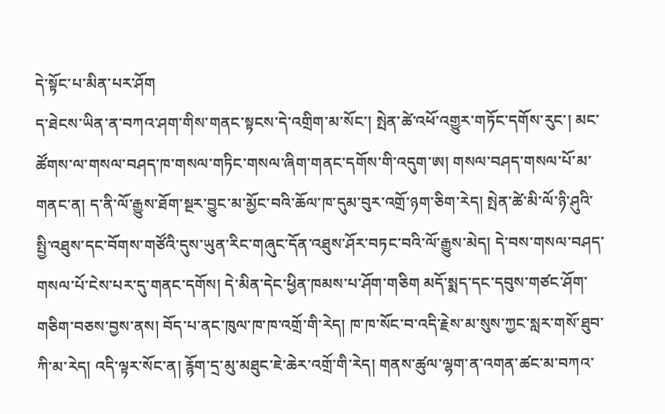དེ་སྟོང་པ་མིན་པར་ཤོག
ད་ཐེངས་ཡིན་ན་བཀའ་ཤག་གིས་གནང་སྟངས་དེ་འགྲིག་མ་སོང་། སྤེན་ཚེ་འཕོ་འགྱུར་གཏོང་དགོས་རུང་། མང་ཚོགས་ལ་གསལ་བཤད་ཁ་གསལ་གཏིང་གསལ་ཞིག་གནང་དགོས་གི་འདུག་ཨ། གསལ་བཤད་གསལ་པོ་མ་གནང་ན། ད་ནི་ལོ་རྒྱུས་ཐོག་སྔར་བྱུང་མ་མྱོང་བའི་ཆོལ་ཁ་དུམ་བུར་འགྲོ་ཉག་ཅིག་རེད། སྤེན་ཚེ་མི་ལོ་ཉི་ཤུའི་སྤྱི་འཐུས་དང་བོགས་གཙོའི་དུས་ཡུན་རིང་གཞུང་དོན་འཐུས་ཤོར་བཏང་བའི་ལོ་རྒྱུས་མེད། དེ་བས་གསལ་བཤད་གསལ་པོ་ངེས་པར་དུ་གནང་དགོས། དེ་མིན་དེང་ཕྱིན་ཁམས་པ་ཤོག་གཅིག མདོ་སྨད་དང་དབུས་གཙང་ཤོག་གཅིག་བཅས་བྱས་ནས། བོད་པ་ནང་ཁུལ་ཁ་ཁ་འགྲོ་གི་རེད། ཁ་ཁ་སོང་བ་འདི་རྗེས་མ་སུས་ཀྱང་སླར་གསོ་ཐུབ་ཀི་མ་རེད། འདི་ལྟར་སོང་ན། རྙོག་དྲ་མུ་མཐུང་ཇེ་ཆེར་འགྲོ་གི་རེད། གནས་ཚུལ་ལྷག་ན་འགན་ཚང་མ་བཀའ་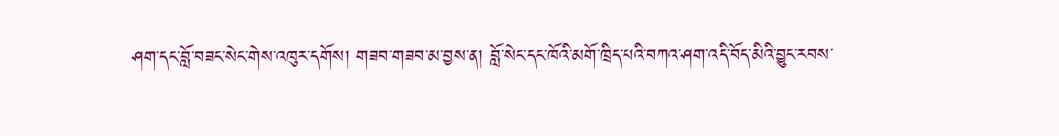ཤག་དང་བློ་བཟང་སེང་གེས་འཁུར་དགོས། གཟབ་གཟབ་མ་བྱས་ན། བློ་སེང་དང་ཁོའི་མགོ་ཁྲིད་པའི་བཀའ་ཤག་འདི་བོད་མིའི་བྱུང་རབས་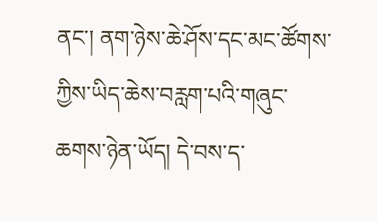ནང་། ནག་ཉེས་ཆེ་ཤོས་དང་མང་ཚོགས་ཀྱིས་ཡིད་ཆེས་བརླག་པའི་གཞུང་ཆགས་ཉེན་ཡོད། དེ་བས་ད་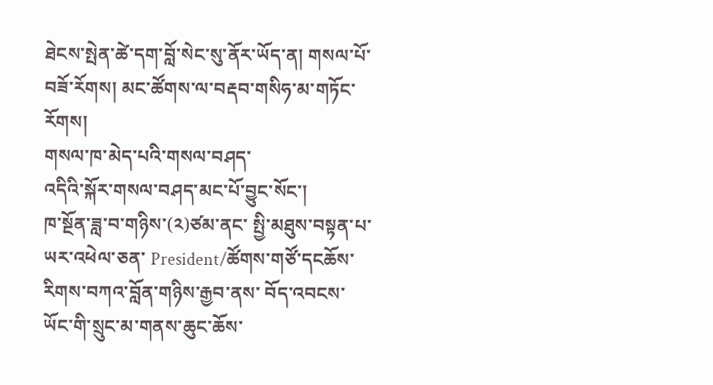ཐེངས་སྤེན་ཚེ་དག་བློ་སེང་སུ་ནོར་ཡོད་ན། གསལ་པོ་བཟོ་རོགས། མང་ཚོགས་ལ་བརྡབ་གསིཧ་མ་གཏོང་རོགས།
གསལ་ཁ་མེད་པའི་གསལ་བཤད་
འདིའི་སྐོར་གསལ་བཤད་མང་པོ་བྱུང་སོང་།
ཁ་སྔོན་ཟླ་བ་གཉིས་(༢)ཙམ་ནང་ སྤྱི་མཐུས་བསྟན་པ་ཡར་འཕེལ་ཅན་ President/ཚོགས་གཙོ་དངཆོས་རིགས་བཀའ་བློན་གཉིས་རྒྱབ་ནས་ བོད་འབངས་ཡོང་གི་སྲུང་མ་གནས་ཆུང་ཆོས་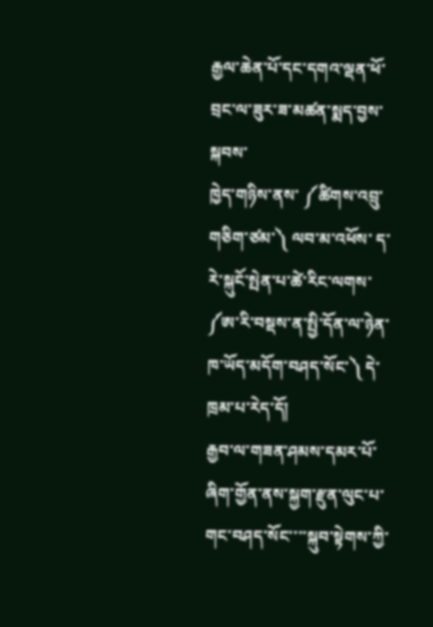རྒྱལ་ཆེན་པོ་དང་དགའ་ལྡན་ཕོ་བྲང་ལ་ཟུར་ཟ་མཚན་སྨད་བྱས་སྐབས་
ཁྱེད་གཉིས་ནས་ ༼ཚིགས་འབྲུ་གཅིག་ཙམ་༽ ལབ་མ་འཕོས་ ད་རེ་སྐུངོ་སྤེན་པ་ཚེ་རིང་ལགས་ ༼ཨ་རི་བསྡས་ན་སྤྱི་དོན་ལ་ཉེན་ཁ་ཡོད་མདོག་བཤད་སོང་༽ དེ་ཁྲམ་པ་རེད་དོ།
རྒྱབ་ལ་གཟན་ཤམས་དམར་པོ་ཞིག་གྱོན་ནས་སྐྱག་རྫུན་ལུང་པ་གང་བཤད་སོང་་་་སྐུབ་སྟེགས་ཀྱི་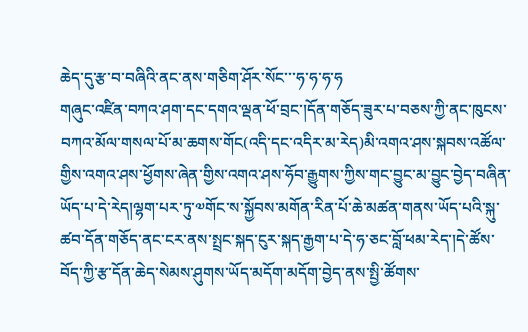ཆེད་དུ་རྩ་བ་བཞིའི་ནང་ནས་གཅིག་ཤོར་སོང་་་ཧ་ཧ་ཧ་ཧ
གཞུང་འཛིན་བཀའ་ཤག་དང་དགའ་ལྡན་ཕོ་བྲང་།དོན་གཅོད་ཟུར་པ་བཅས་ཀྱི་ནང་ཁུངས་བཀའ་མོལ་གསལ་པོ་མ་ཆགས་གོང(འདི་དང་འདིར་མ་རེད)མི་འགའ་ཤས་སྐབས་འཚོལ་གྱིས་འགའ་ཤས་ཕྱོགས་ཞེན་གྱིས་འགའ་ཤས་ཧོབ་རྒྱུགས་ཀྱིས་གང་བྱུང་མ་བྱུང་བྱེད་བཞིན་ཡོད་པ་དེ་རེད།ལྷག་པར་ཏུ་༧གོང་ས་སྐྱོབས་མགོན་རིན་པོ་ཆེ་མཚན་གནས་ཡོད་པའི་སྐུ་ཚབ་དོན་གཅོད་ནང་ངར་ནས་སྤྲང་སྐད་ངུར་སྐད་རྒྱག་པ་དེ་ཧ་ཅང་བློ་ཕམ་རེད་།དེ་ཚོས་བོད་ཀྱི་རྩ་དོན་ཆེད་སེམས་ཤུགས་ཡོད་མདོག་མདོག་བྱེད་ནས་སྤྱི་ཚོགས་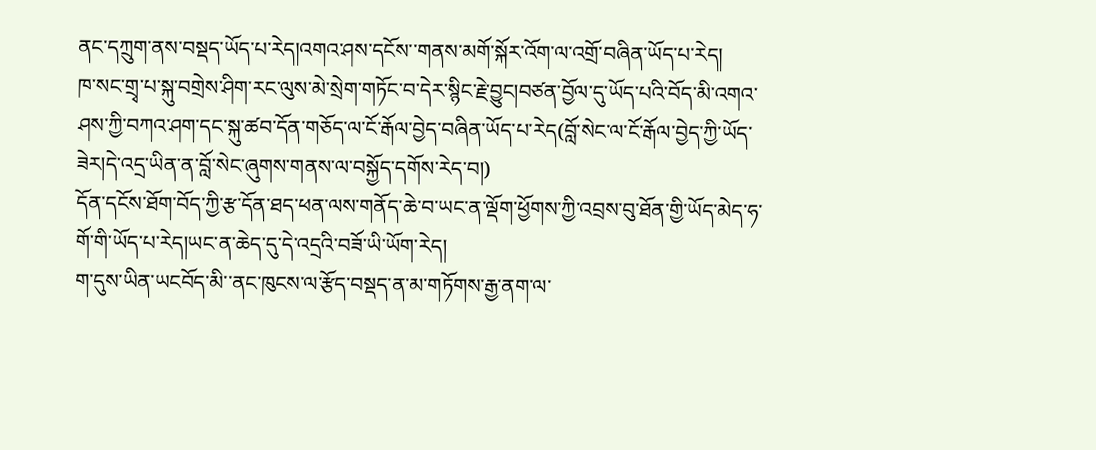ནང་དཀྲུག་ནས་བསྡད་ཡོད་པ་རེད།འགའ་ཤས་དངོས་་གནས་མགོ་སྐོར་འོག་ལ་འགྲོ་བཞིན་ཡོད་པ་རེད།
ཁ་སང་གྲྭ་པ་སྐུ་བགྲེས་ཤིག་རང་ལུས་མེ་སྲེག་གཏོང་བ་དེར་སྙིང་རྗེ་བྱུང།བཙན་བྱོལ་དུ་ཡོད་པའི་བོད་མི་འགའ་ཤས་ཀྱི་བཀའ་ཤག་དང་སྐུ་ཚབ་དོན་གཅོད་ལ་ངོ་རྒོལ་བྱེད་བཞིན་ཡོད་པ་རེད(བློ་སེང་ལ་ངོ་རྒོལ་བྱེད་ཀྱི་ཡོད་ཟེར།དེ་འདྲ་ཡིན་ན་བློ་སེང་ཞུགས་གནས་ལ་བསྐྱོད་དགོས་རེད་བ།)
དོན་དངོས་ཐོག་བོད་ཀྱི་རྩ་དོན་ཐད་ཕན་ལས་གནོད་ཆེ་བ་ཡང་ན་ལྡོག་ཕྱོགས་ཀྱི་འབྲས་བུ་ཐོན་གྱི་ཡོད་མེད་ཧ་གོ་གི་ཡོད་པ་རེད།ཡང་ན་ཆེད་དུ་དེ་འདྲའི་བཟོ་ཡི་ཡོག་རེད།
ག་དུས་ཡིན་ཡངབོད་མི་་ནང་ཁུངས་ལ་རྩོད་བསྡད་ན་མ་གཏོགས་རྒྱ་ནག་ལ་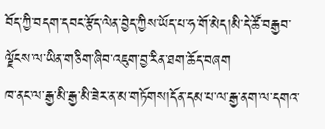བོད་ཀྱི་བདག་དབང་རྩོད་ལེན་བྱེད་ཀྱིས་ཡོད་པ་ཧ་གོ་མེད།མི་དེ་ཚོ་བརྒྱབ་ལྗོངས་ལ་ཡིན་གཅིག་ཞིབ་འཇུག་བྱ་རིན་ཐག་ཆོད་བཞག
ཁ་ནང་ལ་རྒྱ་མི་རྒྱ་མི་ཟེར་ན་མ་གཏོགས།དོན་དམ་པ་ལ་རྒྱ་ནག་ལ་དགའ་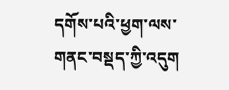དགོས་པའི་ཕྱག་ལས་གནང་བསྡད་ཀྱི་འདུག